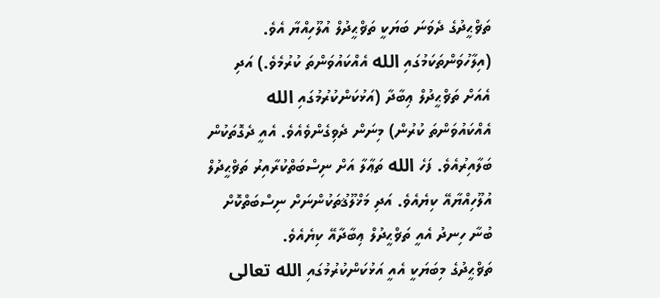ތަޥްޙީދުގެ ދެވަނަ ބަޔަކީ ތަޥްޙީދުލް އުލޫހިއްޔާ އެވެ. (އިލާހުވަންތަކަމުގައި الله އެއްކައުވަންތަ ކުރުމެވެ.) އަދި އެއަށް ތަޥްޙީދުލް ޢިބާދާ (އަޅުކަންކުރުމުގައި الله އެއްކައުވަންތަ ކުރުން) މިނަން ދެވިގެންވެއެވެ. އެއީ ދެގޮތަކުން ބަލާއިރުއެވެ. ފަހެ الله ތަޢާލާ އަށް ނިސްބަތްކުރާއިރު ތަޥްޙީދުލް އުލޫހިއްޔާއޭ ކިޔެއެވެ. އަދި މަޚްލޫޤުތަކުންނަށް ނިސްބަތްކޮށް ބުނާ ހިނދު އެއީ ތަޥްޙީދުލް ޢިބާދާއޭ ކިޔެއެވެ.
ތަޥްޙީދުގެ މިބަޔަކީ އެއީ އަޅުކަންކުރުމުގައި الله تعالى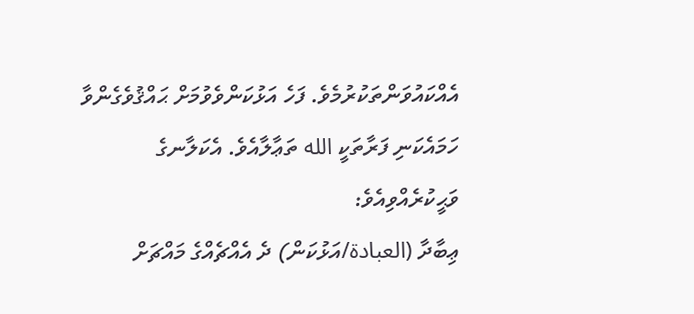އެއްކައުވަންތަކުރުމެވެ. ފަހެ އަޅުކަންވެވުމަށް ޙައްޤުވެގެންވާ ހަމައެކަނި ފަރާތަކީ الله ތަޢާލާއެވެ. އެކަލާނގެ ވަޙީކުރެއްވިއެވެ:
ޢިބާދާ (العبادة/އަޅުކަން) ދެ އެއްޗެއްގެ މައްޗަށް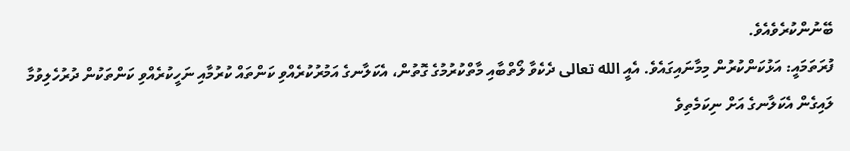ބޭނުންކުރެވެއެވެ.
ފުރަތަމައީ: އަޅުކަންކުރުން މިމާނައިގައެވެ. އެއީ الله تعالى ދެކެވާ ލޯތްބާއި މާތްކުރުމުގެ ގޮތުން، އެކަލާނގެ އަމުރުކުރެއްވި ކަންތައް ކުރުމާއި ނަހީކުރެއްވި ކަންތަކުން ދުރުހެލިވުމާ ލައިގެން އެކަލާނގެ އަށް ނިކަމެތިވެ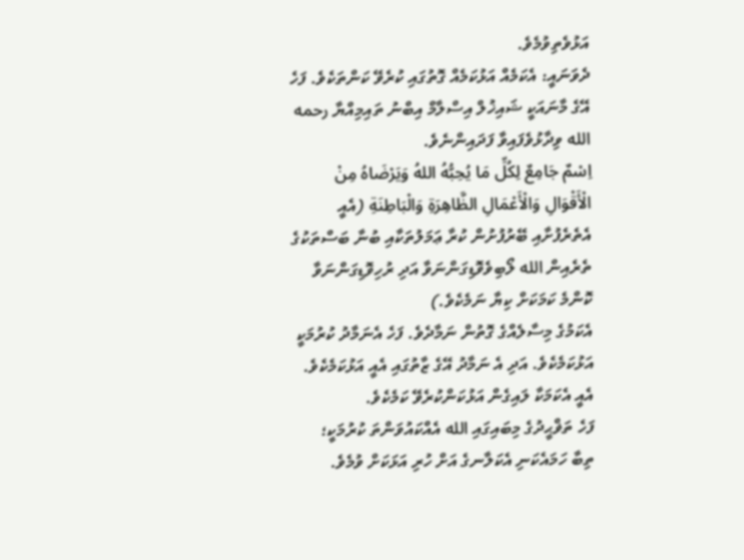އަޅުވެތިވުމެވެ.
ދެވަނައީ: އެކަމެއް އަޅުކަމެއް ގޮތުގައި ކުރެވޭ ކަންތަކެވެ. ފަހެ އޭގެ މާނައަކީ ޝައިޚުލް އިސްލާމް އިބްނު ތައިމިއްޔާ رحمه الله ވިދާޅުވެފައިވާ ފަދައިންނެވެ.
اِسْمٌ جَامِعٌ لِكُلِّ مَا يُحِبُّهُ اللهُ وَيَرْضَاهُ مِنْ الْأَقْوَالِ وَالْأَعْمَالِ الظَّاهِرَةِ وَالْبَاطِنَةِ (އެއީ އެތެރެފުށާއި ބޭރުފުށުން ކުރާ ޢަމަލުތަކާއި ބުނާ ބަސްތަކުގެ ތެރެއިން الله ލޯބިވެވޮޑިގަންނަވާ އަދި ރުހިވޮޑިގަންނަވާ ކޮންމެ ކަމަކަށް ކިޔާ ނަމެކެވެ.)
އެކަމުގެ މިސާލެއްގެ ގޮތުން ނަމާދެވެ. ފަހެ އެނަމާދު ކުރުމަކީ އަޅުކަމެކެވެ. އަދި އެ ނަމާދު އޭގެ ޒާތުގައި އެއީ އަޅުކަމެކެވެ. އެއީ އެކަމަކާ ލައިގެން އަޅުކަންކުރެވޭ ކަމެކެވެ.
ފަހެ ތަޥްޙީދުގެ މިބައިގައި الله އެއްކައުވަންތަ ކުރުމަކީ؛ ތިބާ ހަމައެކަނި އެކަލާނގެ އަށް ހުރި އަޅަކަށް ވުމެވެ.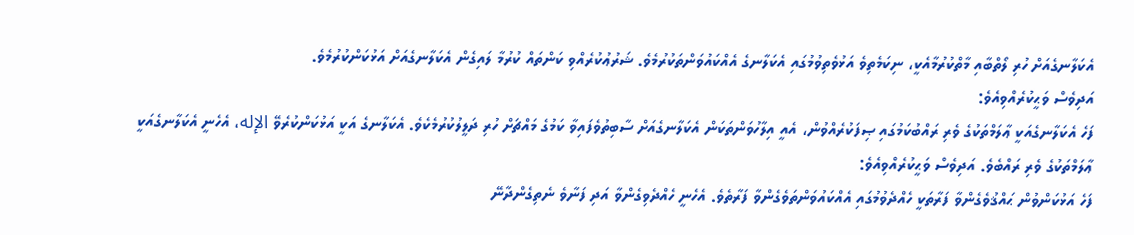އެކަލާނގެއަށް ހުރި ލޯތްބާއި މާތްކުރުމާއެކީ، ނިކަމެތިވެ އަޅުވެތިވުމުގައި އެކަލާނގެ އެއްކައުވަންތަކުރުމެވެ. ޝަރުޢުކުރެއްވި ކަންތައް ކުރުމާ ލައިގެން އެކަލާނގެއަށް އަޅުކަންކުރުމެވެ.
އަދިވެސް ވަޙީކުރެއްވިއެވެ:
ފަހެ އެކަލާނގެއަކީ ޢާލަމްތަކުގެ ވެރި ރައްބުކަމުގައި ޞިފަކުރެއްވުން، އެއީ އިލާހުވަންތަކަން އެކަލާނގެއަށް ސާބިތުވެފައިވާ ކަމުގެ މައްޗަށް ހުރި ދަލީލުކުރުމެކެވެ. އެކަލާނގެ އަކީ އަޅުކަންކުރެވޭ الإله، އެހެނީ އެކަލާނގެއަކީ ޢާލަމްތަކުގެ ވެރި ރައްބެވެ. އަދިވެސް ވަޙީކުރެއްވިއެވެ:
ފަހެ އަޅުކަންވުން ޙައްޤުވެގެންވާ ފަރާތަކީ ހެއްދެވުމުގައި އެއްކައުވަންތަވެގެންވާ ފަރާތެވެ. އެހެނީ ހެއްދެވިގެންވާ އަދި ފަނާވެ ނެތިގެންދާނޭ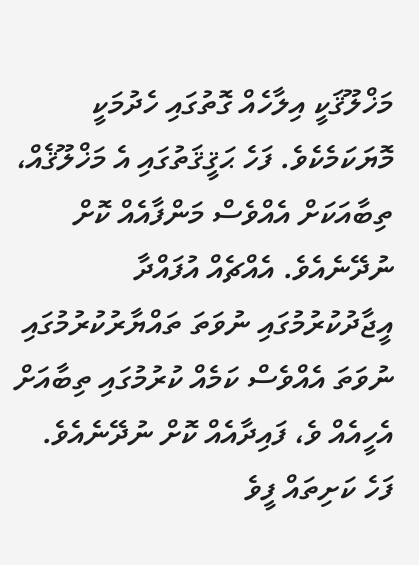މަޚްލޫޤަކީ އިލާހެއް ގޮތުގައި ހެދުމަކީ މޮޔަކަމެކެވެ. ފަހެ ޙަޤީޤަތުގައި އެ މަޚްލޫޤެއް، ތިބާއަކަށް އެއްވެސް މަންފާއެއް ކޮށް ނުދޭނެއެވެ. އެއްޗެއް އުފައްދާ އީޖާދުކުރުމުގައި ނުވަތަ ތައްޔާރުކުރުމުގައި ނުވަތަ އެއްވެސް ކަމެއް ކުރުމުގައި ތިބާއަށް އެހީއެއް ވެ، ފައިދާއެއް ކޮށް ނުދޭނެއެވެ. ފަހެ ކަށިތައް ފީވެ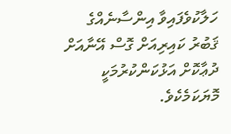ހަލާކުވެފައިވާ އިންސާނެއްގެ ޤަބުރު ކައިރިއަށް ގޮސް އޭނާއަށް ދުޢާކޮށް އަޅުކަންކުރުމަކީ މޮޔަކަމެކެވެ.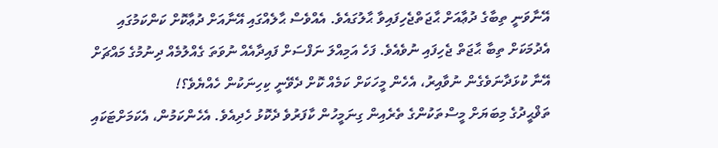އޭނާވަނީ ތިބާގެ ދުޢާއަށް ޙާޖަތްޖެހިފައިވާ ޙާލުގައެވެ. އެއްވެސް ޙާލެއްގައި އޭނާއަށް ދުޢާކޮށް ކަންކަމުގައި އެދުމަކަށް ތިބާ ޙާޖަތް ޖެހިފައި ނުވެއެވެ. ފަހެ އަމިއްލަ ނަފްސަށް ފައިދާއެއް ނުވަތަ ގެއްލުމެއް ދިނުމުގެ މައްޗަށް އޭނާ ކުޅަދާނަވެގެން ނުވާއިރު، އެހެން މީހަކަށް ކަމެއް ކޮށް ދެވޭނީ ކިހިނަކުން ހެއްޔެވެ؟!
ތަޥްޙީދުގެ މިބަޔަށް މީސްތަކުންގެ ތެރެއިން ގިނަމީހުން ކާފަރުވެ ދެކޮޅު ހެދިއެވެ. އެހެންކަމުން، އެކަމަށްޓަކައި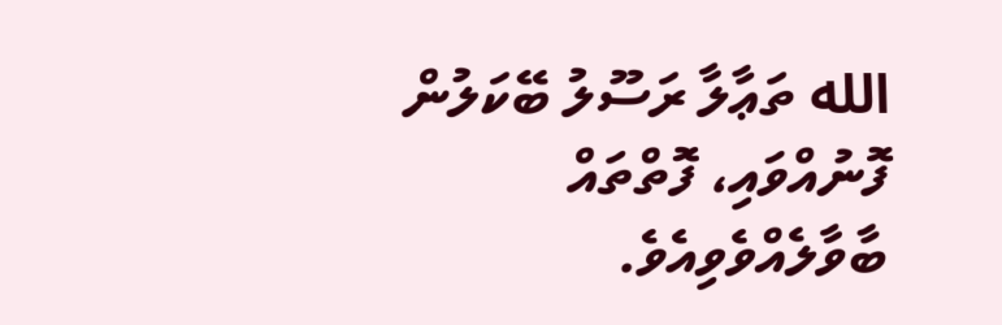الله ތަޢާލާ ރަސޫލު ބޭކަލުން ފޮނުއްވައި، ފޮތްތައް ބާވާލެއްވެވިއެވެ.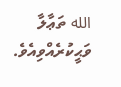الله ތަޢާލާ ވަޙީކުރެއްވިއެވެ.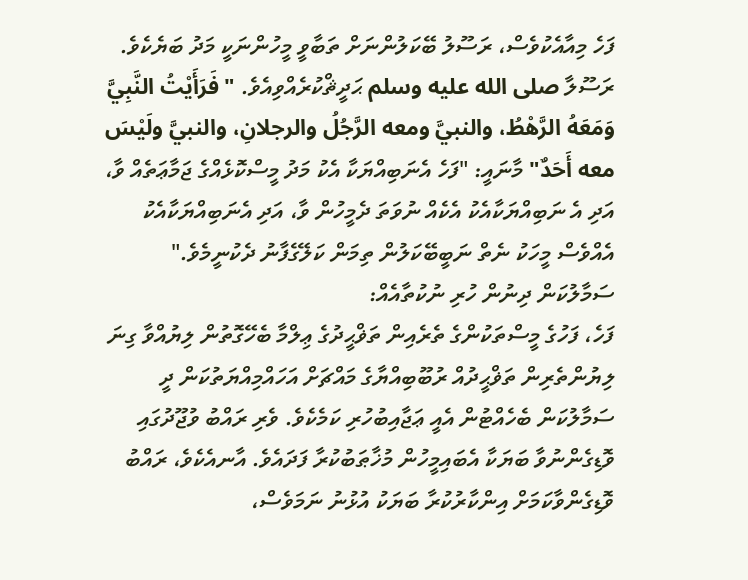ފަހެ މިއާއެކުވެސް، ރަސޫލު ބޭކަލުންނަށް ތަބާވީ މީހުންނަކީ މަދު ބަޔެކެވެ. ރަސޫލާ صلى الله عليه وسلم ޙަދީޘްކުރެއްވިއެވެ. "فَرَأَيْتُ النَّبِيَّ وَمَعَهُ الرَّهْطُ، والنبيَّ ومعه الرَّجُلُ والرجلانِ، والنبيَّ ولَيْسَ معه أَحَدٌ" މާނައީ: "ފަހެ އެނަބިއްޔަކާ އެކު މަދު މީސްކޮޅެއްގެ ޖަމާޢަތެއް ވާ، އަދި އެ ނަބިއްޔަކާއެކު އެކެއް ނުވަތަ ދެމީހުން ވާ، އަދި އެނަބިއްޔަކާއެކު އެއްވެސް މީހަކު ނެތް ނަބީބޭކަލުން ތިމަން ކަލޭގެފާނު ދެކުނީމެވެ."
ސަމާލުކަން ދިނުން ހުރި ނުކުތާއެއް:
ފަހެ، ފަހުގެ މީސްތަކުންގެ ތެރެއިން ތަޥްޙީދުގެ ޢިލްމާ ބެހޭގޮތުން ލިޔުއްވާ ގިނަ ލިޔުންތެރިން ތަޥްޙީދުއް ރުބޫބިއްޔާގެ މައްޗަށް އަހައްމިއްޔަތުކަން ދީ ސަމާލުކަން ބެހެއްޓުން އެއީ ޢަޖާއިބުހުރި ކަމެކެވެ. ވެރި ރައްބު ވުޖޫދުގައި ވޮޑިގެންނުވާ ބަޔަކާ އެބައިމީހުން މުޚާޠަބުކުރާ ފަދައެވެ. އާނއެކެވެ، ރައްބު ވޮޑިގެންވާކަމަށް އިންކާރުކުރާ ބަޔަކު އުޅުނު ނަމަވެސް،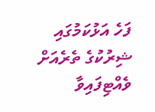ފަހެ އަޅުކަމުގައި ޝިރުކުގެ ތެރެއަށް ވެއްޓިފައިވާ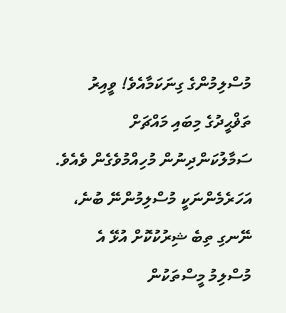މުސްލިމުންގެ ގިނަކަމާއެވެ! ވީއިރު ތަޥްޙީދުގެ މިބައި މައްޗަށް ސަމާލުކަންދިނުން މުހިއްމުވެގެން ވެއެވެ. އަހަރެމެންނަކީ މުސްލިމުންނޭ ބުނެ، ނޭނގި ތިބެ ޝިރުކުކޮށް އުޅޭ އެ މުސްލިމު މީސްތަކުން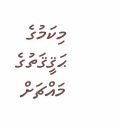މިކަމުގެ ޙަޤީޤަތުގެ މައްޗަށް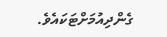ގެންދިއުމަށްޓަކައެވެ.